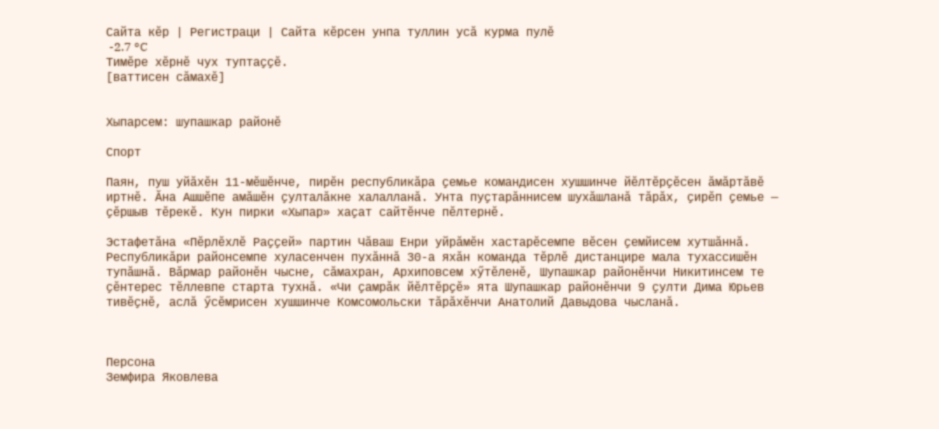Сайта кӗр | Регистраци | Сайта кӗрсен унпа туллин усӑ курма пулӗ
 -2.7 °C
Тимӗре хӗрнӗ чух туптаҫҫӗ.
[ваттисен сӑмахӗ]


Хыпарсем: шупашкар районӗ

Спорт

Паян, пуш уйӑхӗн 11-мӗшӗнче, пирӗн республикӑра ҫемье командисен хушшинче йӗлтӗрҫӗсен ӑмӑртӑвӗ иртнӗ. Ӑна Ашшӗпе амӑшӗн ҫулталӑкне халалланӑ. Унта пуҫтарӑннисем шухӑшланӑ тӑрӑх, ҫирӗп ҫемье — ҫӗршыв тӗрекӗ. Кун пирки «Хыпар» хаҫат сайтӗнче пӗлтернӗ.

Эстафетӑна «Пӗрлӗхлӗ Раҫҫей» партин Чӑваш Енри уйрӑмӗн хастарӗсемпе вӗсен ҫемйисем хутшӑннӑ. Республикӑри районсемпе хуласенчен пухӑннӑ 30-а яхӑн команда тӗрлӗ дистанцире мала тухассишӗн тупӑшнӑ. Вӑрмар районӗн чысне, сӑмахран, Архиповсем хӳтӗленӗ, Шупашкар районӗнчи Никитинсем те ҫӗнтерес тӗллевпе старта тухнӑ. «Чи ҫамрӑк йӗлтӗрҫӗ» ята Шупашкар районӗнчи 9 ҫулти Дима Юрьев тивӗҫнӗ, аслӑ ӳсӗмрисен хушшинче Комсомольски тӑрӑхӗнчи Анатолий Давыдова чысланӑ.



Персона
Земфира Яковлева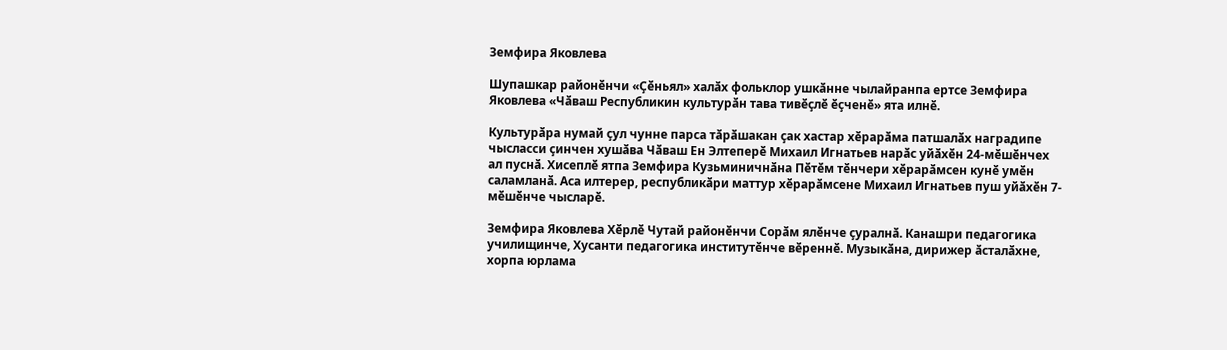Земфира Яковлева

Шупашкар районӗнчи «Ҫӗньял» халӑх фольклор ушкӑнне чылайранпа ертсе Земфира Яковлева «Чӑваш Республикин культурӑн тава тивӗҫлӗ ӗҫченӗ» ята илнӗ.

Культурӑра нумай ҫул чунне парса тӑрӑшакан ҫак хастар хӗрарӑма патшалӑх наградипе чысласси ҫинчен хушӑва Чӑваш Ен Элтеперӗ Михаил Игнатьев нарӑс уйӑхӗн 24-мӗшӗнчех ал пуснӑ. Хисеплӗ ятпа Земфира Кузьминичнӑна Пӗтӗм тӗнчери хӗрарӑмсен кунӗ умӗн саламланӑ. Аса илтерер, республикӑри маттур хӗрарӑмсене Михаил Игнатьев пуш уйӑхӗн 7-мӗшӗнче чысларӗ.

Земфира Яковлева Хӗрлӗ Чутай районӗнчи Сорӑм ялӗнче ҫуралнӑ. Канашри педагогика училищинче, Хусанти педагогика институтӗнче вӗреннӗ. Музыкӑна, дирижер ӑсталӑхне, хорпа юрлама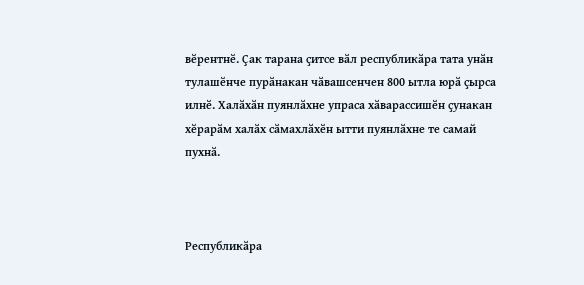вӗрентнӗ. Ҫак тарана ҫитсе вӑл республикӑра тата унӑн тулашӗнче пурӑнакан чӑвашсенчен 800 ытла юрӑ ҫырса илнӗ. Халӑхӑн пуянлӑхне упраса хӑварассишӗн ҫунакан хӗрарӑм халӑх сӑмахлӑхӗн ытти пуянлӑхне те самай пухнӑ.



Республикӑра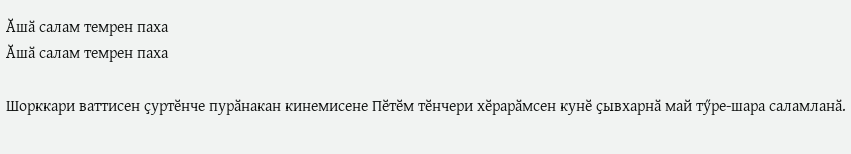Ӑшӑ салам темрен паха
Ӑшӑ салам темрен паха

Шорккари ваттисен ҫуртӗнче пурӑнакан кинемисене Пӗтӗм тӗнчери хӗрарӑмсен кунӗ ҫывхарнӑ май тӳре-шара саламланӑ.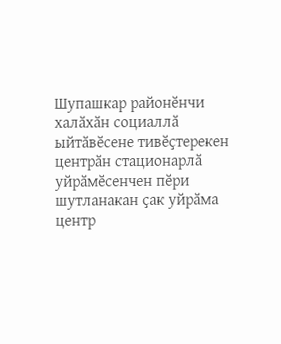Шупашкар районӗнчи халӑхӑн социаллӑ ыйтӑвӗсене тивӗҫтерекен центрӑн стационарлӑ уйрӑмӗсенчен пӗри шутланакан ҫак уйрӑма центр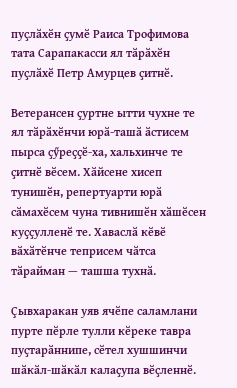пуҫлӑхӗн ҫумӗ Раиса Трофимова тата Сарапакасси ял тӑрӑхӗн пуҫлӑхӗ Петр Амурцев ҫитнӗ.

Ветерансен ҫуртне ытти чухне те ял тӑрӑхӗнчи юрӑ-ташӑ ӑстисем пырса ҫӳреҫҫӗ-ха, хальхинче те ҫитнӗ вӗсем. Хӑйсене хисеп тунишӗн, репертуарти юрӑ сӑмахӗсем чуна тивнишӗн хӑшӗсен куҫҫулленӗ те. Хаваслӑ кӗвӗ вӑхӑтӗнче теприсем чӑтса тӑрайман — ташша тухнӑ.

Ҫывхаракан уяв ячӗпе саламлани пурте пӗрле тулли кӗреке тавра пуҫтарӑннипе, сӗтел хушшинчи шӑкӑл-шӑкӑл калаҫупа вӗҫленнӗ.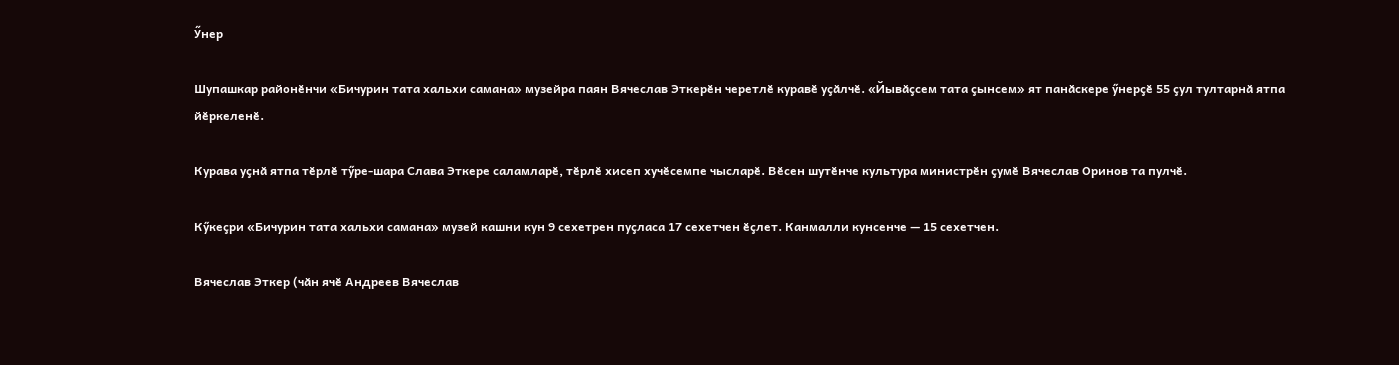Ӳнер

Шупашкар районӗнчи «Бичурин тата хальхи самана» музейра паян Вячеслав Эткерӗн черетлӗ куравӗ уҫӑлчӗ. «Йывӑҫсем тата ҫынсем» ят панӑскере ӳнерҫӗ 55 ҫул тултарнӑ ятпа йӗркеленӗ.

Курава уҫнӑ ятпа тӗрлӗ тӳре-шара Слава Эткере саламларӗ, тӗрлӗ хисеп хучӗсемпе чысларӗ. Вӗсен шутӗнче культура министрӗн ҫумӗ Вячеслав Оринов та пулчӗ.

Кӳкеҫри «Бичурин тата хальхи самана» музей кашни кун 9 сехетрен пуҫласа 17 сехетчен ӗҫлет. Канмалли кунсенче — 15 сехетчен.

Вячеслав Эткер (чӑн ячӗ Андреев Вячеслав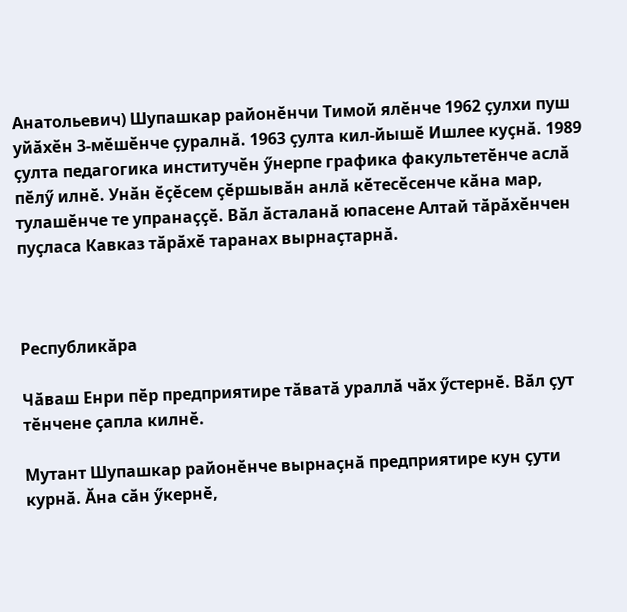Анатольевич) Шупашкар районӗнчи Тимой ялӗнче 1962 ҫулхи пуш уйӑхӗн 3-мӗшӗнче ҫуралнӑ. 1963 ҫулта кил-йышӗ Ишлее куҫнӑ. 1989 ҫулта педагогика институчӗн ӳнерпе графика факультетӗнче аслӑ пӗлӳ илнӗ. Унӑн ӗҫӗсем ҫӗршывӑн анлӑ кӗтесӗсенче кӑна мар, тулашӗнче те упранаҫҫӗ. Вӑл ӑсталанӑ юпасене Алтай тӑрӑхӗнчен пуҫласа Кавказ тӑрӑхӗ таранах вырнаҫтарнӑ.



Республикӑра

Чӑваш Енри пӗр предприятире тӑватӑ ураллӑ чӑх ӳстернӗ. Вӑл ҫут тӗнчене ҫапла килнӗ.

Мутант Шупашкар районӗнче вырнаҫнӑ предприятире кун ҫути курнӑ. Ӑна сӑн ӳкернӗ,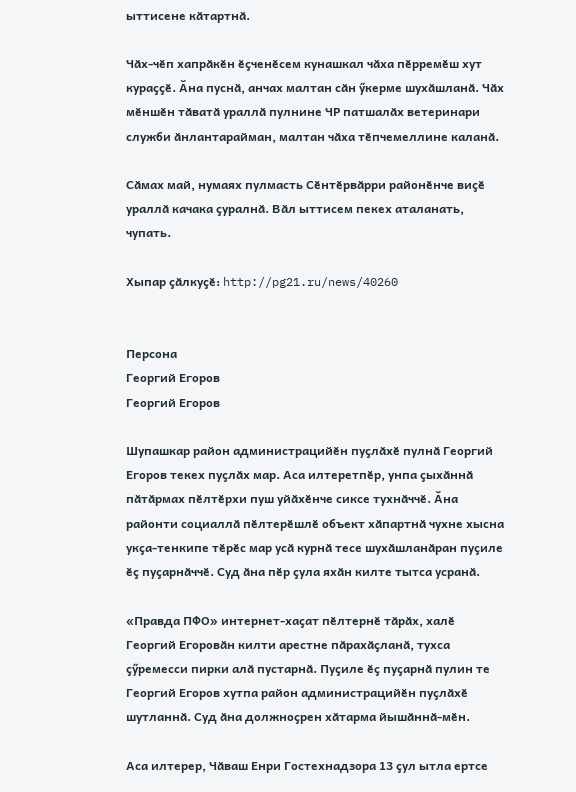ыттисене кӑтартнӑ.

Чӑх-чӗп хапрӑкӗн ӗҫченӗсем кунашкал чӑха пӗрремӗш хут кураҫҫӗ. Ӑна пуснӑ, анчах малтан сӑн ӳкерме шухӑшланӑ. Чӑх мӗншӗн тӑватӑ ураллӑ пулнине ЧР патшалӑх ветеринари служби ӑнлантарайман, малтан чӑха тӗпчемеллине каланӑ.

Сӑмах май, нумаях пулмасть Сӗнтӗрвӑрри районӗнче виҫӗ ураллӑ качака ҫуралнӑ. Вӑл ыттисем пекех аталанать, чупать.

Хыпар ҫӑлкуҫӗ: http://pg21.ru/news/40260


Персона
Георгий Егоров
Георгий Егоров

Шупашкар район администрацийӗн пуҫлӑхӗ пулнӑ Георгий Егоров текех пуҫлӑх мар. Аса илтеретпӗр, унпа ҫыхӑннӑ пӑтӑрмах пӗлтӗрхи пуш уйӑхӗнче сиксе тухнӑччӗ. Ӑна районти социаллӑ пӗлтерӗшлӗ объект хӑпартнӑ чухне хысна укҫа-тенкипе тӗрӗс мар усӑ курнӑ тесе шухӑшланӑран пуҫиле ӗҫ пуҫарнӑччӗ. Суд ӑна пӗр ҫула яхӑн килте тытса усранӑ.

«Правда ПФО» интернет-хаҫат пӗлтернӗ тӑрӑх, халӗ Георгий Егоровӑн килти арестне пӑрахӑҫланӑ, тухса ҫӳремесси пирки алӑ пустарнӑ. Пуҫиле ӗҫ пуҫарнӑ пулин те Георгий Егоров хутпа район администрацийӗн пуҫлӑхӗ шутланнӑ. Суд ӑна должноҫрен хӑтарма йышӑннӑ-мӗн.

Аса илтерер, Чӑваш Енри Гостехнадзора 13 ҫул ытла ертсе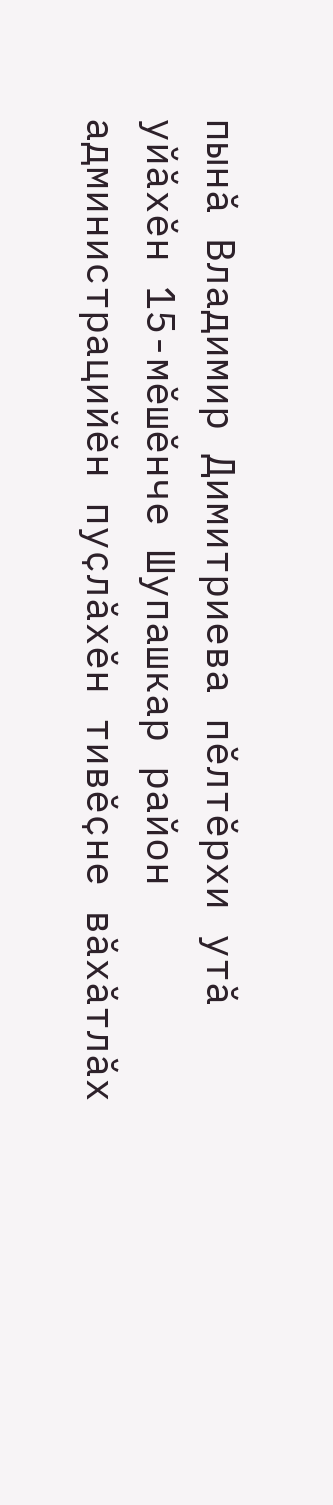пынӑ Владимир Димитриева пӗлтӗрхи утӑ уйӑхӗн 15-мӗшӗнче Шупашкар район администрацийӗн пуҫлӑхӗн тивӗҫне вӑхӑтлӑх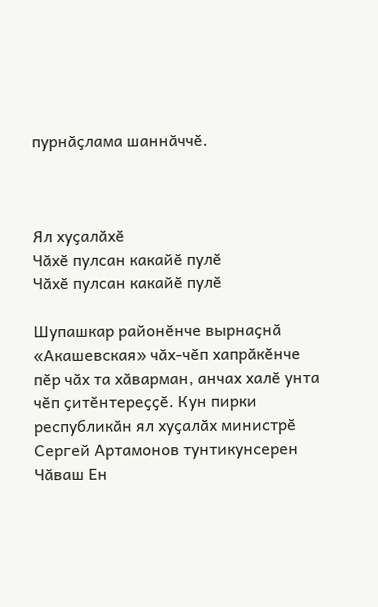пурнӑҫлама шаннӑччӗ.



Ял хуҫалӑхӗ
Чӑхӗ пулсан какайӗ пулӗ
Чӑхӗ пулсан какайӗ пулӗ

Шупашкар районӗнче вырнаҫнӑ «Акашевская» чӑх-чӗп хапрӑкӗнче пӗр чӑх та хӑварман, анчах халӗ унта чӗп ҫитӗнтереҫҫӗ. Кун пирки республикӑн ял хуҫалӑх министрӗ Сергей Артамонов тунтикунсерен Чӑваш Ен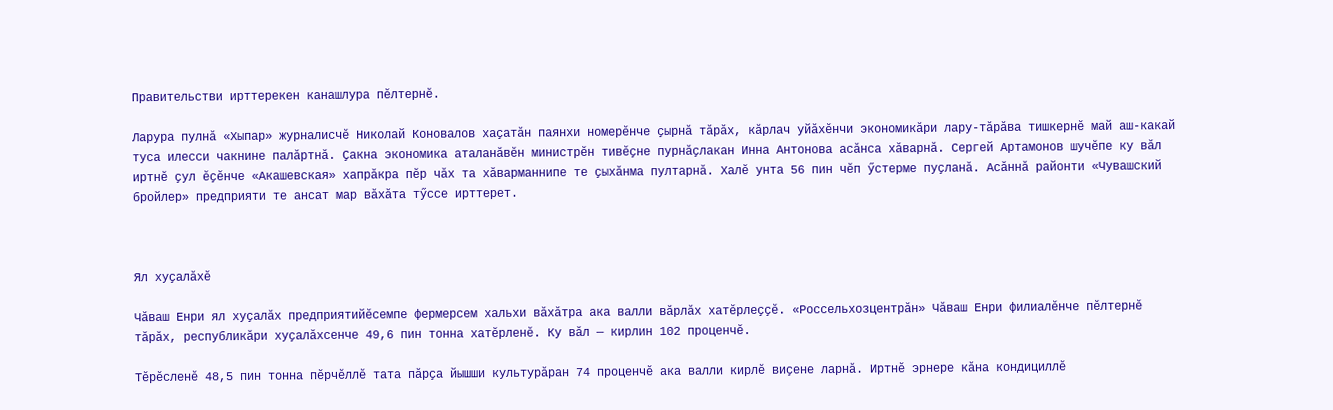Правительстви ирттерекен канашлура пӗлтернӗ.

Ларура пулнӑ «Хыпар» журналисчӗ Николай Коновалов хаҫатӑн паянхи номерӗнче ҫырнӑ тӑрӑх, кӑрлач уйӑхӗнчи экономикӑри лару-тӑрӑва тишкернӗ май аш-какай туса илесси чакнине палӑртнӑ. Ҫакна экономика аталанӑвӗн министрӗн тивӗҫне пурнӑҫлакан Инна Антонова асӑнса хӑварнӑ. Сергей Артамонов шучӗпе ку вӑл иртнӗ ҫул ӗҫӗнче «Акашевская» хапрӑкра пӗр чӑх та хӑварманнипе те ҫыхӑнма пултарнӑ. Халӗ унта 56 пин чӗп ӳстерме пуҫланӑ. Асӑннӑ районти «Чувашский бройлер» предприяти те ансат мар вӑхӑта тӳссе ирттерет.



Ял хуҫалӑхӗ

Чӑваш Енри ял хуҫалӑх предприятийӗсемпе фермерсем хальхи вӑхӑтра ака валли вӑрлӑх хатӗрлеҫҫӗ. «Россельхозцентрӑн» Чӑваш Енри филиалӗнче пӗлтернӗ тӑрӑх, республикӑри хуҫалӑхсенче 49,6 пин тонна хатӗрленӗ. Ку вӑл — кирлин 102 проценчӗ.

Тӗрӗсленӗ 48,5 пин тонна пӗрчӗллӗ тата пӑрҫа йышши культурӑран 74 проценчӗ ака валли кирлӗ виҫене ларнӑ. Иртнӗ эрнере кӑна кондициллӗ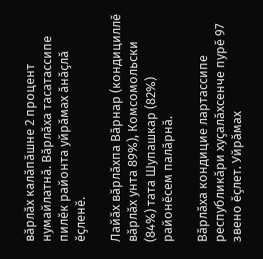вӑрлӑх калӑпӑшне 2 процент нумайлатнӑ. Вӑрлӑха тасатассипе пилӗк районта уйрӑмах ӑнӑҫлӑ ӗҫленӗ.

Лайӑх вӑрлӑхпа Вӑрнар (кондициллӗ вӑрлӑх унта 89%), Комсомольски (84%) тата Шупашкар (82%) районӗсем палӑрнӑ.

Вӑрлӑха кондицие лартассипе республикӑри хуҫалӑхсенче пурӗ 97 звено ӗҫлет. Уйрӑмах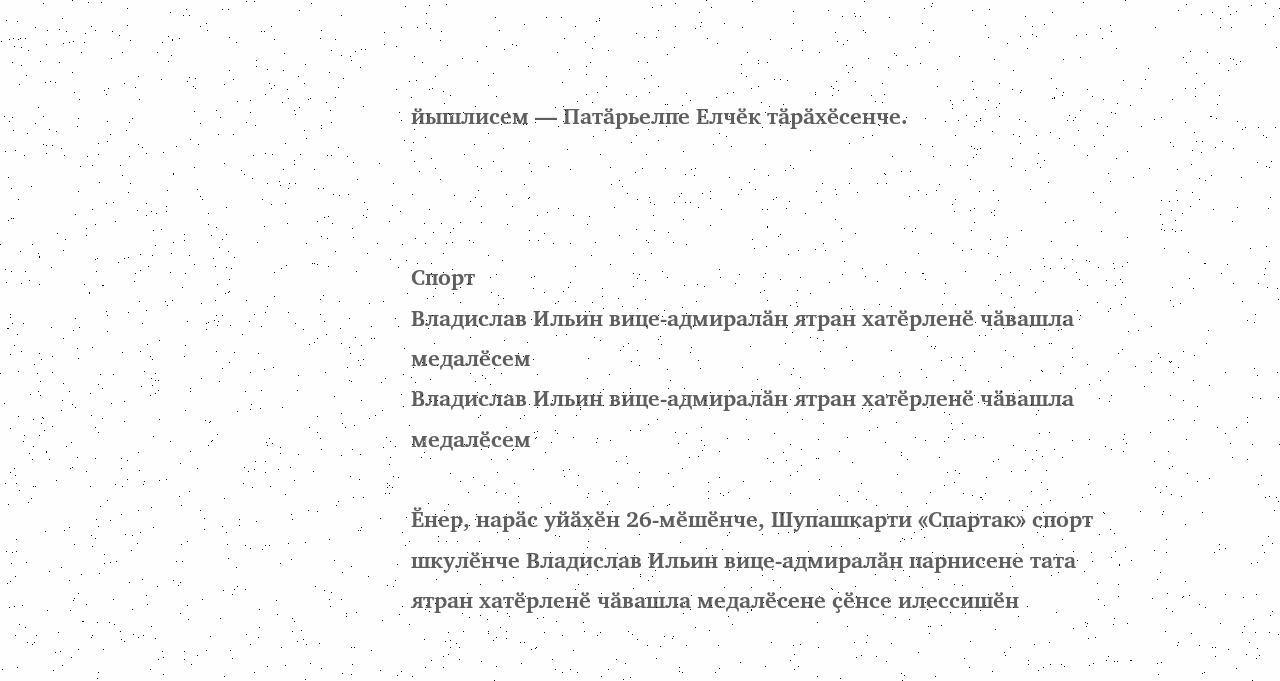йышлисем — Патӑрьелпе Елчӗк тӑрӑхӗсенче.



Спорт
Владислав Ильин вице-адмиралӑн ятран хатӗрленӗ чӑвашла медалӗсем
Владислав Ильин вице-адмиралӑн ятран хатӗрленӗ чӑвашла медалӗсем

Ӗнер, нарӑс уйӑхӗн 26-мӗшӗнче, Шупашкарти «Спартак» спорт шкулӗнче Владислав Ильин вице-адмиралӑн парнисене тата ятран хатӗрленӗ чӑвашла медалӗсене ҫӗнсе илессишӗн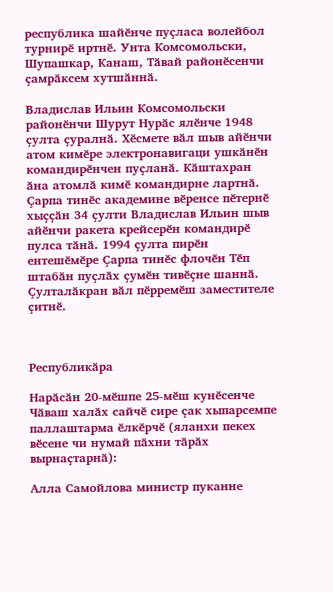республика шайӗнче пуҫласа волейбол турнирӗ иртнӗ. Унта Комсомольски, Шупашкар, Канаш, Тӑвай районӗсенчи ҫамрӑксем хутшӑннӑ.

Владислав Ильин Комсомольски районӗнчи Шурут Нурӑс ялӗнче 1948 ҫулта ҫуралнӑ. Хӗсмете вӑл шыв айӗнчи атом кимӗре электронавигаци ушкӑнӗн командирӗнчен пуҫланӑ. Кӑштахран ӑна атомлӑ кимӗ командирне лартнӑ. Ҫарпа тинӗс академине вӗренсе пӗтернӗ хыҫҫӑн 34 ҫулти Владислав Ильин шыв айӗнчи ракета крейсерӗн командирӗ пулса тӑнӑ. 1994 ҫулта пирӗн ентешӗмӗре Ҫарпа тинӗс флочӗн Тӗп штабӑн пуҫлӑх ҫумӗн тивӗҫне шаннӑ. Ҫулталӑкран вӑл пӗрремӗш заместителе ҫитнӗ.



Республикӑра

Нарӑсӑн 20-мӗшпе 25-мӗш кунӗсенче Чӑваш халӑх сайчӗ сире ҫак хыпарсемпе паллаштарма ӗлкӗрчӗ (яланхи пекех вӗсене чи нумай пӑхни тӑрӑх вырнаҫтарнӑ):

Алла Самойлова министр пуканне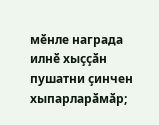мӗнле награда илнӗ хыҫҫӑн пушатни ҫинчен хыпарларӑмӑр;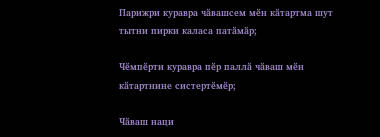Парижри куравра чӑвашсем мӗн кӑтартма шут тытни пирки каласа патӑмӑр;

Чӗмпӗрти куравра пӗр паллӑ чӑваш мӗн кӑтартнине систертӗмӗр;

Чӑваш наци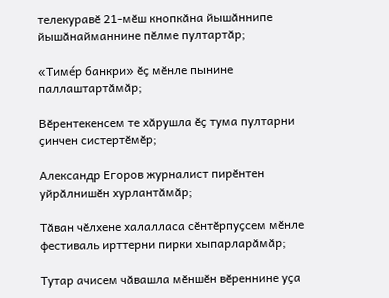телекуравӗ 21-мӗш кнопкӑна йышӑннипе йышӑнайманнине пӗлме пултартӑр;

«Тиме́р банкри» ӗҫ мӗнле пынине паллаштартӑмӑр;

Вӗрентекенсем те хӑрушла ӗҫ тума пултарни ҫинчен систертӗмӗр;

Александр Егоров журналист пирӗнтен уйрӑлнишӗн хурлантӑмӑр;

Тӑван чӗлхене халалласа сӗнтӗрпуҫсем мӗнле фестиваль ирттерни пирки хыпарларӑмӑр;

Тутар ачисем чӑвашла мӗншӗн вӗреннине уҫа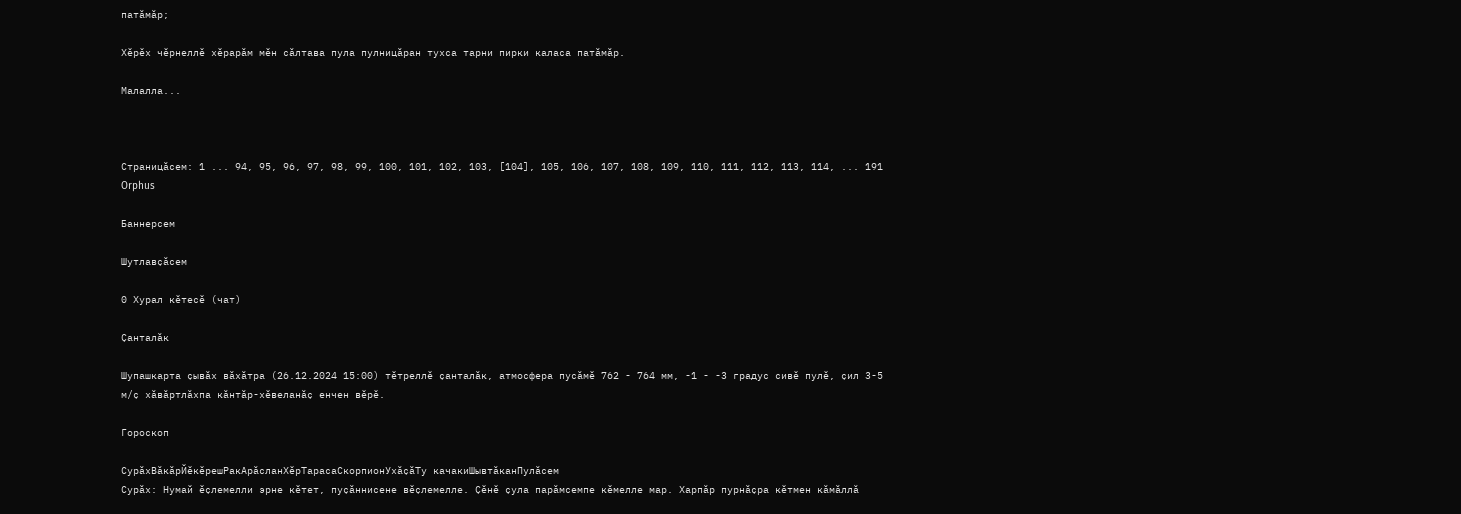патӑмӑр;

Хӗрӗх чӗрнеллӗ хӗрарӑм мӗн сӑлтава пула пулницӑран тухса тарни пирки каласа патӑмӑр.

Малалла...



Страницӑсем: 1 ... 94, 95, 96, 97, 98, 99, 100, 101, 102, 103, [104], 105, 106, 107, 108, 109, 110, 111, 112, 113, 114, ... 191
Orphus

Баннерсем

Шутлавҫӑсем

0 Хурал кӗтесӗ (чат)

Ҫанталӑк

Шупашкарта ҫывӑх вӑхӑтра (26.12.2024 15:00) тӗтреллӗ ҫанталӑк, атмосфера пусӑмӗ 762 - 764 мм, -1 - -3 градус сивӗ пулӗ, ҫил 3-5 м/ҫ хӑвӑртлӑхпа кӑнтӑр-хӗвеланӑҫ енчен вӗрӗ.

Гороскоп

СурӑхВӑкӑрЙӗкӗрешРакАрӑсланХӗрТарасаСкорпионУхӑҫӑТу качакиШывтӑканПулӑсем
Сурӑх: Нумай ӗҫлемелли эрне кӗтет, пуҫӑннисене вӗҫлемелле. Ҫӗнӗ ҫула парӑмсемпе кӗмелле мар. Харпӑр пурнӑҫра кӗтмен кӑмӑллӑ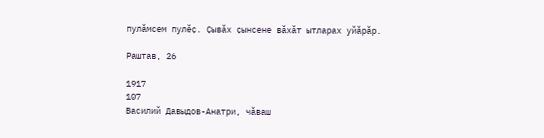пулӑмсем пулӗҫ. Ҫывӑх ҫынсене вӑхӑт ытларах уйӑрӑр.

Раштав, 26

1917
107
Василий Давыдов-Анатри, чӑваш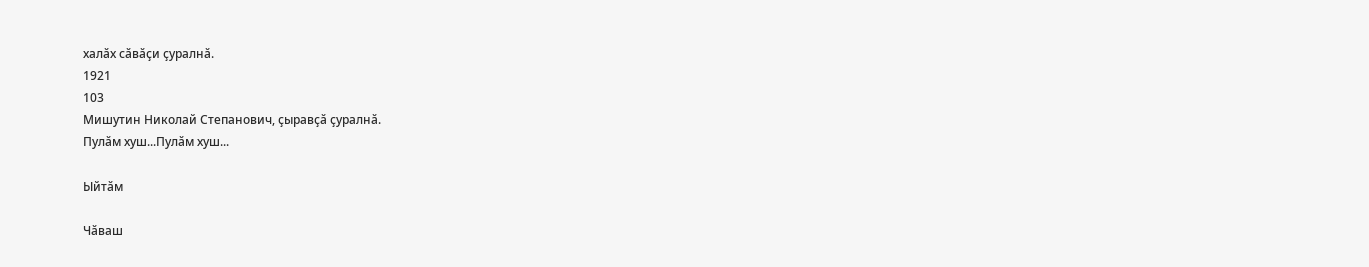халӑх сӑвӑҫи ҫуралнӑ.
1921
103
Мишутин Николай Степанович, ҫыравҫӑ ҫуралнӑ.
Пулӑм хуш...Пулӑм хуш...

Ыйтӑм

Чӑваш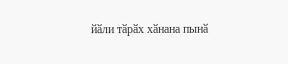йӑли тӑрӑх хӑнана пынӑ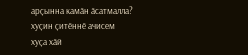арҫынна камӑн ӑсатмалла?
хуҫин ҫитӗннӗ ачисем
хуҫа хӑй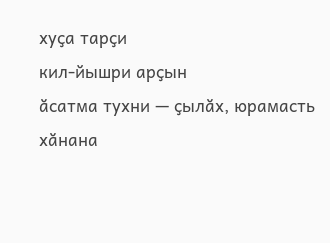хуҫа тарҫи
кил-йышри арҫын
ӑсатма тухни — ҫылӑх, юрамасть
хӑнана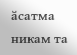ӑсатма никам та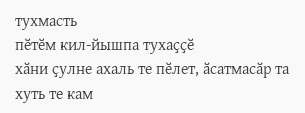тухмасть
пӗтӗм кил-йышпа тухаҫҫӗ
хӑни ҫулне ахаль те пӗлет, ӑсатмасӑр та
хуть те кам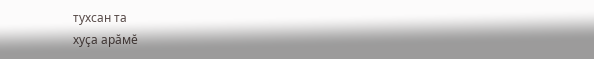тухсан та
хуҫа арӑмӗ